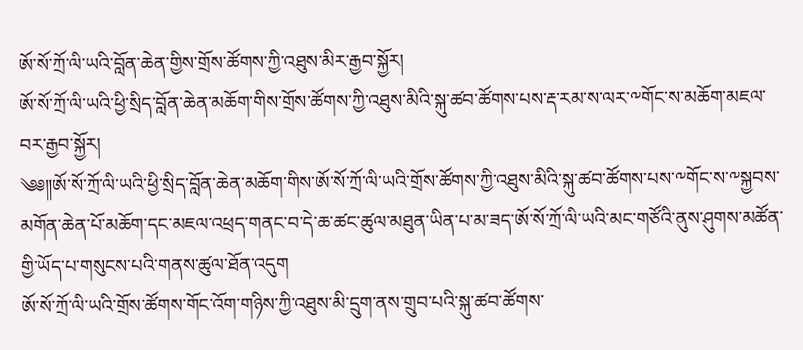ཨོ་སོ་ཀྲོ་ལི་ཡའི་བློན་ཆེན་གྱིས་གྲོས་ཚོགས་ཀྱི་འཐུས་མིར་རྒྱབ་སྐྱོར།
ཨོ་སོ་ཀྲོ་ལི་ཡའི་ཕྱི་སྲིད་བློན་ཆེན་མཆོག་གིས་གྲོས་ཚོགས་ཀྱི་འཐུས་མིའི་སྐུ་ཚབ་ཚོགས་པས་རྡ་རམ་ས་ལར་༸གོང་ས་མཆོག་མཇལ་བར་རྒྱབ་སྐྱོར།
༄༅༎ཨོ་སོ་ཀྲོ་ལི་ཡའི་ཕྱི་སྲིད་བློན་ཆེན་མཆོག་གིས་ཨོ་སོ་ཀྲོ་ལི་ཡའི་གྲོས་ཚོགས་ཀྱི་འཐུས་མིའི་སྐུ་ཚབ་ཚོགས་པས་༸གོང་ས་༸སྐྱབས་མགོན་ཆེན་པོ་མཆོག་དང་མཇལ་འཕྲད་གནང་བ་དེ་ཆ་ཚང་ཚུལ་མཐུན་ཡིན་པ་མ་ཟད་ཨོ་སོ་ཀྲོ་ལི་ཡའི་མང་གཙོའི་ནུས་ཤུགས་མཚོན་གྱི་ཡོད་པ་གསུངས་པའི་གནས་ཚུལ་ཐོན་འདུག
ཨོ་སོ་ཀྲོ་ལི་ཡའི་གྲོས་ཚོགས་གོང་འོག་གཉིས་ཀྱི་འཐུས་མི་དྲུག་ནས་གྲུབ་པའི་སྐུ་ཚབ་ཚོགས་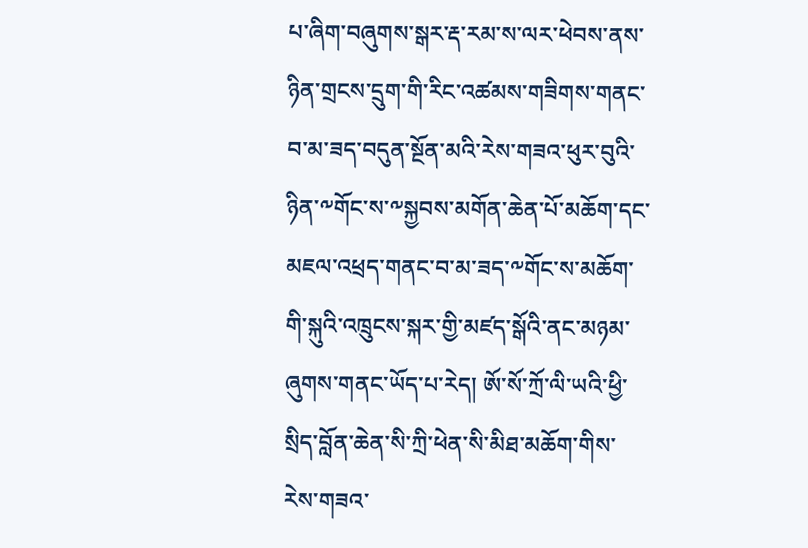པ་ཞིག་བཞུགས་སྒར་རྡ་རམ་ས་ལར་ཕེབས་ནས་ཉིན་གྲངས་དྲུག་གི་རིང་འཚམས་གཟིགས་གནང་བ་མ་ཟད་བདུན་སྔོན་མའི་རེས་གཟའ་ཕུར་བུའི་ཉིན་༸གོང་ས་༸སྐྱབས་མགོན་ཆེན་པོ་མཆོག་དང་མཇལ་འཕྲད་གནང་བ་མ་ཟད་༸གོང་ས་མཆོག་གི་སྐུའི་འཁྲུངས་སྐར་གྱི་མཛད་སྒོའི་ནང་མཉམ་ཞུགས་གནང་ཡོད་པ་རེད། ཨོ་སོ་ཀྲོ་ལི་ཡའི་ཕྱི་སྲིད་བློན་ཆེན་སི་ཀྲི་ཕེན་སི་མིཐ་མཆོག་གིས་རེས་གཟའ་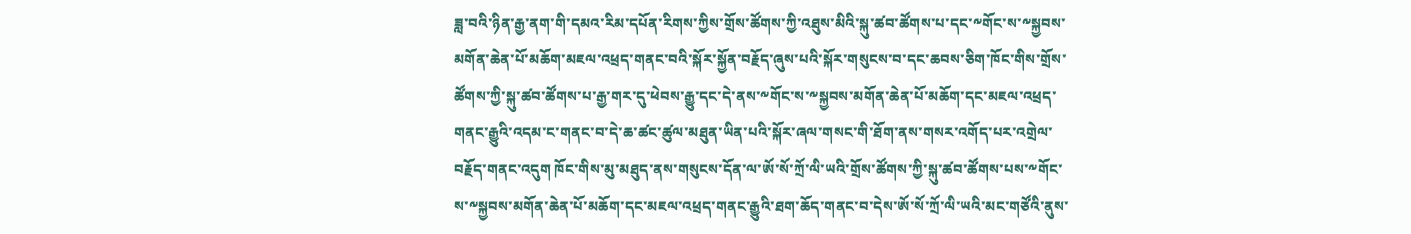ཟླ་བའི་ཉིན་རྒྱ་ནག་གི་དམའ་རིམ་དཔོན་རིགས་ཀྱིས་གྲོས་ཚོགས་ཀྱི་འཐུས་མིའི་སྐུ་ཚབ་ཚོགས་པ་དང་༸གོང་ས་༸སྐྱབས་མགོན་ཆེན་པོ་མཆོག་མཇལ་འཕྲད་གནང་བའི་སྐོར་སྐྱོན་བརྗོད་ཞུས་པའི་སྐོར་གསུངས་བ་དང་ཆབས་ཅིག་ཁོང་གིས་གྲོས་ཚོགས་ཀྱི་སྐུ་ཚབ་ཚོགས་པ་རྒྱ་གར་དུ་ཕེབས་རྒྱུ་དང་དེ་ནས་༸གོང་ས་༸སྐྱབས་མགོན་ཆེན་པོ་མཆོག་དང་མཇལ་འཕྲད་གནང་རྒྱུའི་འདམ་ང་གནང་བ་དེ་ཆ་ཚང་ཚུལ་མཐུན་ཡིན་པའི་སྐོར་ཞལ་གསང་གི་ཐོག་ནས་གསར་འགོད་པར་འགྲེལ་བརྗོད་གནང་འདུག ཁོང་གིས་མུ་མཐུད་ནས་གསུངས་དོན་ལ་ཨོ་སོ་ཀྲོ་ལི་ཡའི་གྲོས་ཚོགས་ཀྱི་སྐུ་ཚབ་ཚོགས་པས་༸གོང་ས་༸སྐྱབས་མགོན་ཆེན་པོ་མཆོག་དང་མཇལ་འཕྲད་གནང་རྒྱུའི་ཐག་ཆོད་གནང་བ་དེས་ཨོ་སོ་ཀྲོ་ལི་ཡའི་མང་གཙོའི་ནུས་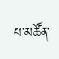པ་མཚོན་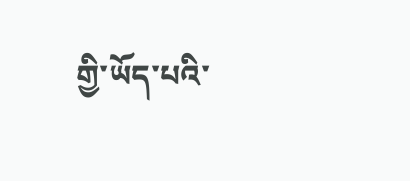གྱི་ཡོད་པའི་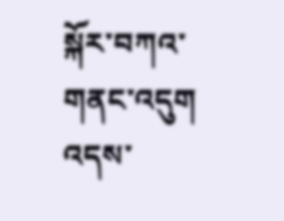སྐོར་བཀའ་གནང་འདུག འདས་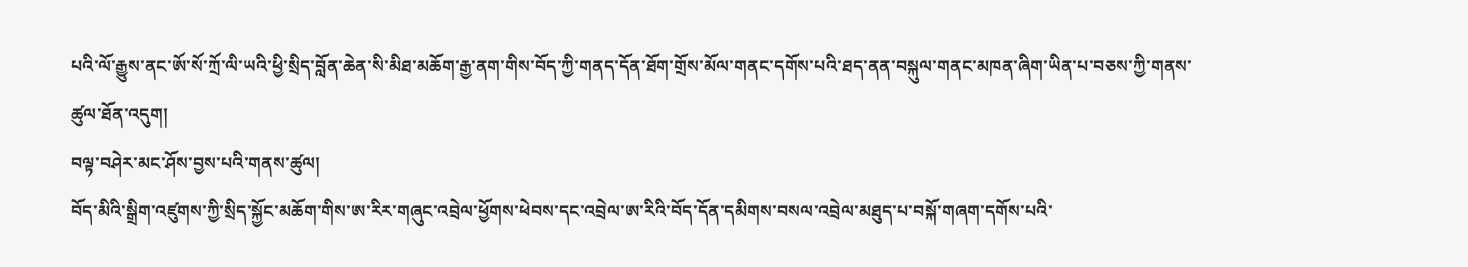པའི་ལོ་རྒྱུས་ནང་ཨོ་སོ་ཀྲོ་ལི་ཡའི་ཕྱི་སྲིད་བློན་ཆེན་སི་མིཐ་མཆོག་རྒྱ་ནག་གིས་བོད་ཀྱི་གནད་དོན་ཐོག་གྲོས་མོལ་གནང་དགོས་པའི་ཐད་ནན་བསྐུལ་གནང་མཁན་ཞིག་ཡིན་པ་བཅས་ཀྱི་གནས་ཚུལ་ཐོན་འདུག།
བལྟ་བཤེར་མང་ཤོས་བྱས་པའི་གནས་ཚུལ།
བོད་མིའི་སྒྲིག་འཛུགས་ཀྱི་སྲིད་སྐྱོང་མཆོག་གིས་ཨ་རིར་གཞུང་འབྲེལ་ཕྱོགས་ཕེབས་དང་འབྲེལ་ཨ་རིའི་བོད་དོན་དམིགས་བསལ་འབྲེལ་མཐུད་པ་བསྐོ་གཞག་དགོས་པའི་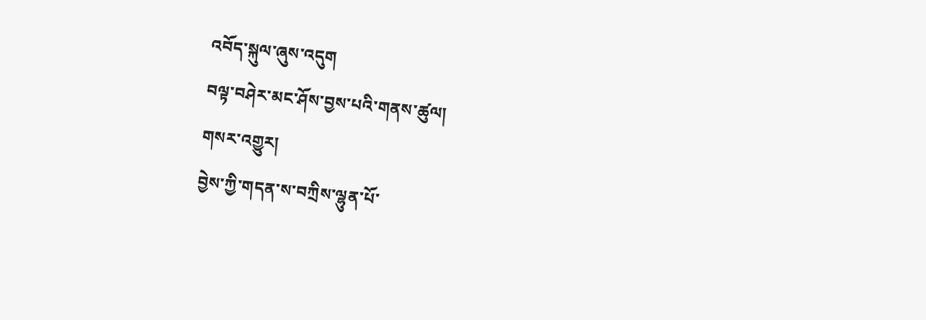འབོད་སྐུལ་ཞུས་འདུག
བལྟ་བཤེར་མང་ཤོས་བྱས་པའི་གནས་ཚུལ།
གསར་འགྱུར།
བྱེས་ཀྱི་གདན་ས་བཀྲིས་ལྷུན་པོ་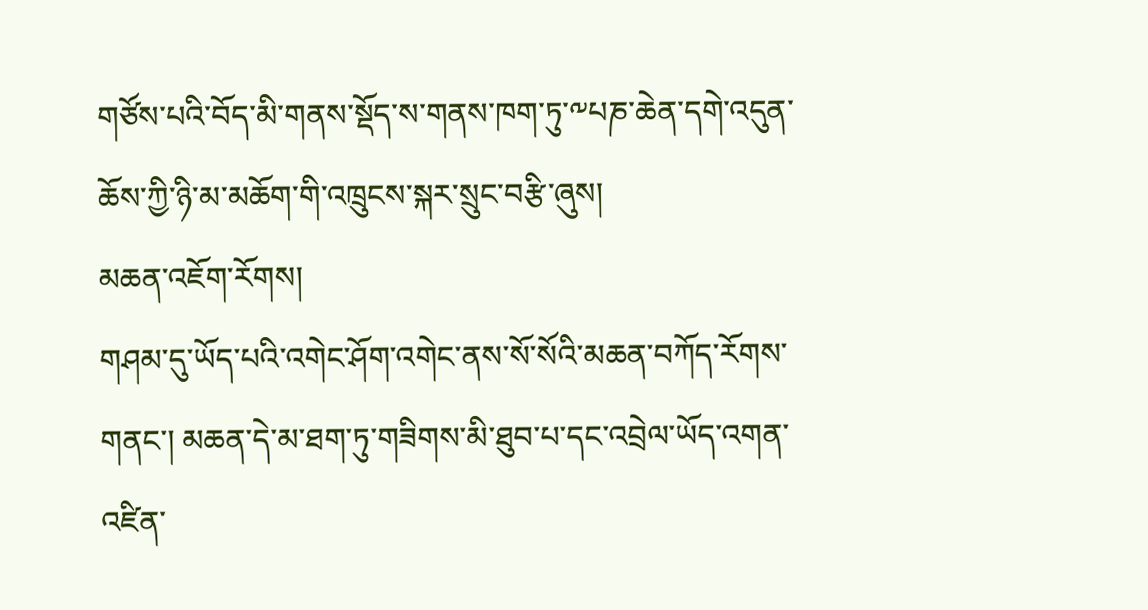གཙོས་པའི་བོད་མི་གནས་སྡོད་ས་གནས་ཁག་ཏུ་༸པཎ་ཆེན་དགེ་འདུན་ཆོས་ཀྱི་ཉི་མ་མཆོག་གི་འཁྲུངས་སྐར་སྲུང་བརྩི་ཞུས།
མཆན་འཇོག་རོགས།
གཤམ་དུ་ཡོད་པའི་འགེང་ཤོག་འགེང་ནས་སོ་སོའི་མཆན་བཀོད་རོགས་གནང་། མཆན་དེ་མ་ཐག་ཏུ་གཟིགས་མི་ཐུབ་པ་དང་འབྲེལ་ཡོད་འགན་འཛིན་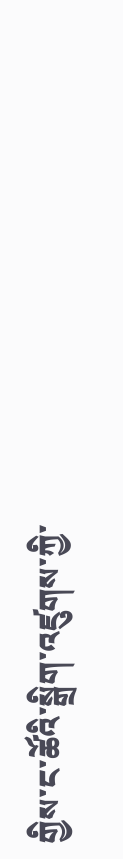གྱིས་ང་ཚོའི་སྒྲིག་འཛུགས་ཀྱི་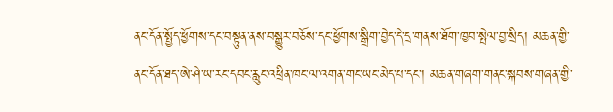ནང་དོན་སྤྱོད་ཕྱོགས་དང་བསྟུན་ནས་བསྒྱུར་བཅོས་དང་ཕྱོགས་སྒྲིག་བྱེད་དེ་དྲ་གནས་ཐོག་ཁྱབ་སྤེལ་བྱ་སྲིད། མཆན་གྱི་ནང་དོན་ཐད་ཨེ་ཤེ་ཡ་རང་དབང་རླུང་འཕྲིན་ཁང་ལ་འགན་གང་ཡང་མེད་པ་དང་། མཆན་གཞག་གནང་སྐབས་གཞན་གྱི་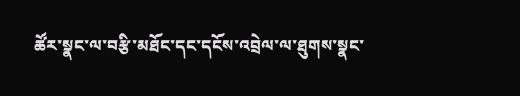ཚོར་སྣང་ལ་བརྩི་མཐོང་དང་དངོས་འབྲེལ་ལ་ཐུགས་སྣང་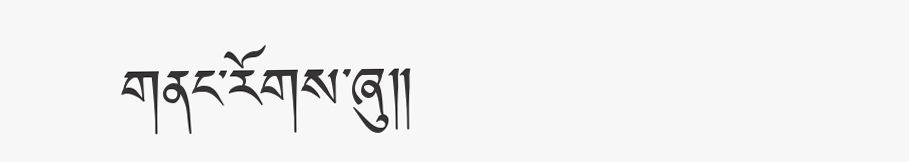གནང་རོགས་ཞུ༎